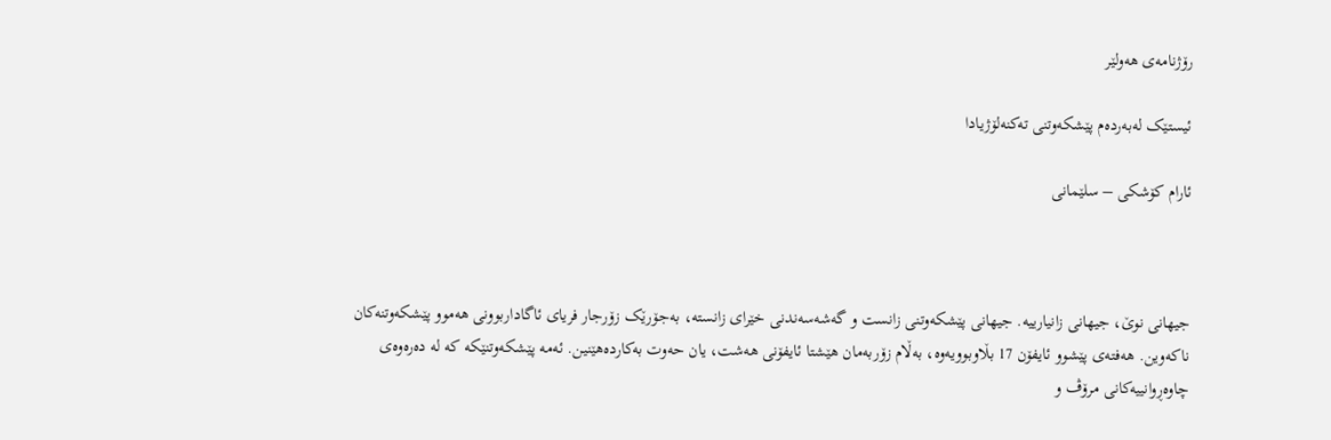رۆژنامەی ھەولێر

ئیستێک لەبەردەم پێشکەوتنی تەکنەلۆژیادا

ئارام كۆشكی – سلێمانی



جیهانی نوێ، جیهانی زانیارییە. جیهانی پێشکەوتنی زانست و گەشەسەندنی خێرای زانستە، بەجۆرێک زۆرجار فریای ئاگاداربوونی هەموو پێشکەوتنەکان ناکەوین. هەفتەی پێشوو ئایفۆن 17 بڵاوبوویەوە، بەڵام زۆربەمان هێشتا ئایفۆنی هەشت، یان حەوت بەکاردەهێنین. ئەمە پێشکەوتنێکە کە لە دەرەوەی چاوەڕوانییەکانی مرۆڤ و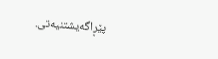پێڕاگەیشتنیەتی.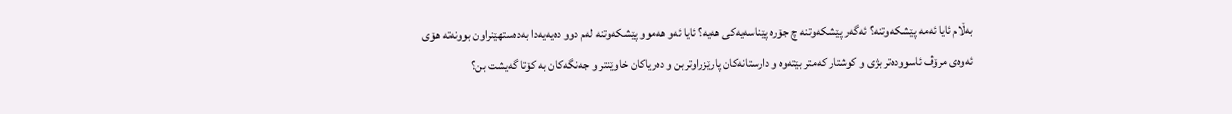بەڵام ئایا ئەمە پێشکەوتنە؟ ئەگەر پێشکەوتنە چ جۆرە پێناسەیەکی هەیە؟ ئایا ئەو هەموو پێشکەوتنە لەم دوو دەیەیەدا بەدەستهێنراون بوونەتە هۆی ئەوەی مرۆڤ ئاسوودەتر بژی و کوشتار کەمتر بێتەوە و دارستانەکان پارێزراوتربن و دەریاکان خاوێنتر و جەنگەکان بە کۆتا گەیشت بن؟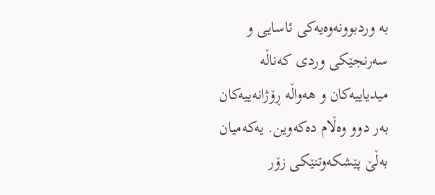بە وردبوونەوەیەکی ئاسایی و سەرنجێکی وردی کەناڵە میدیاییەکان و هەواڵە ڕۆژانەییەکان بەر دوو وەڵام دەکەوین. یەکەمیان بەڵێ پێشکەوتنێکی زۆر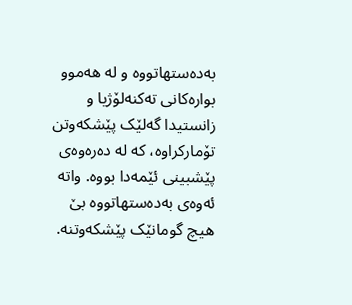بەدەستهاتووە و لە هەموو بوارەکانی تەکنەلۆژیا و زانستیدا گەلێک پێشکەوتن تۆمارکراوە، کە لە دەرەوەی پێشبینی ئێمەدا بووە. واتە ئەوەی بەدەستهاتووە بێ هیچ گومانێک پێشکەوتنە.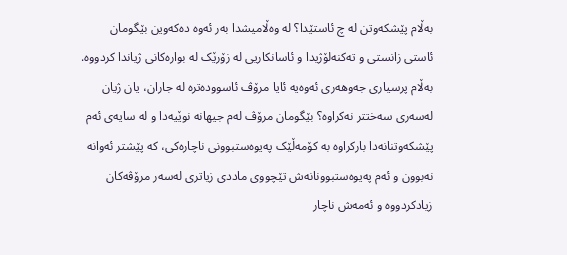بەڵام پێشکەوتن لە چ ئاستێدا؟ لە وەڵامیشدا بەر ئەوە دەکەوین بێگومان ئاستی زانستی و تەکنەلۆژیدا و ئاسانکاریی لە زۆرێک لە بوارەکانی ژیاندا کردووە. بەڵام پرسیاری جەوهەری ئەوەیە ئایا مرۆڤ ئاسوودەترە لە جاران، یان ژیان لەسەری سەختتر نەکراوە؟ بێگومان مرۆڤ لەم جیهانە نوێیەدا و لە سایەی ئەم پێشکەوتنانەدا بارکراوە بە کۆمەڵێک پەیوەستبوونی ناچارەکی، کە پێشتر ئەوانە نەبوون و ئەم پەیوەستبوونانەش تێچووی ماددی زیاتری لەسەر مرۆڤەکان زیادکردووە و ئەمەش ناچار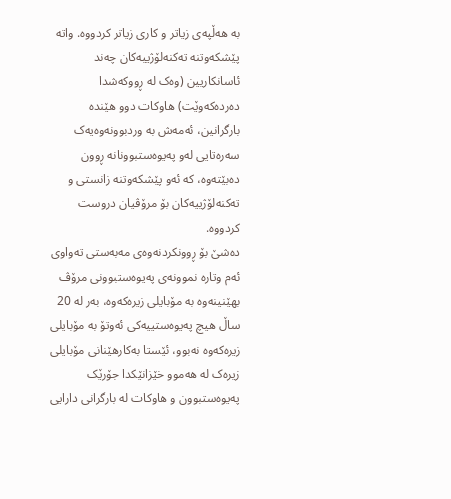بە هەڵپەی زیاتر و کاری زیاتر کردووە. واتە پێشکەوتنە تەکنەلۆژییەکان چەند ئاسانکاریین (وەک لە ڕووکەشدا دەردەکەوێت) هاوکات دوو هێندە بارگرانین، ئەمەش بە وردبوونەوەیەک سەرەتایی لەو پەیوەستبوونانە ڕوون دەبێتەوە، کە ئەو پێشکەوتنە زانستی و تەکنەلۆژییەکان بۆ مرۆڤیان دروست کردووە.
دەشێ بۆ ڕوونکردنەوەی مەبەستی تەواوی ئەم وتارە نموونەی پەیوەستبوونی مرۆڤ بهێنینەوە بە مۆبایلی زیرەکەوە، بەر لە 20 ساڵ هیچ پەیوەستییەکی ئەوتۆ بە مۆبایلی زیرەکەوە نەبوو، ئێستا بەکارهێنانی مۆبایلی زیرەک لە هەموو خێزانێکدا جۆرێک پەیوەستبوون و هاوکات لە بارگرانی دارایی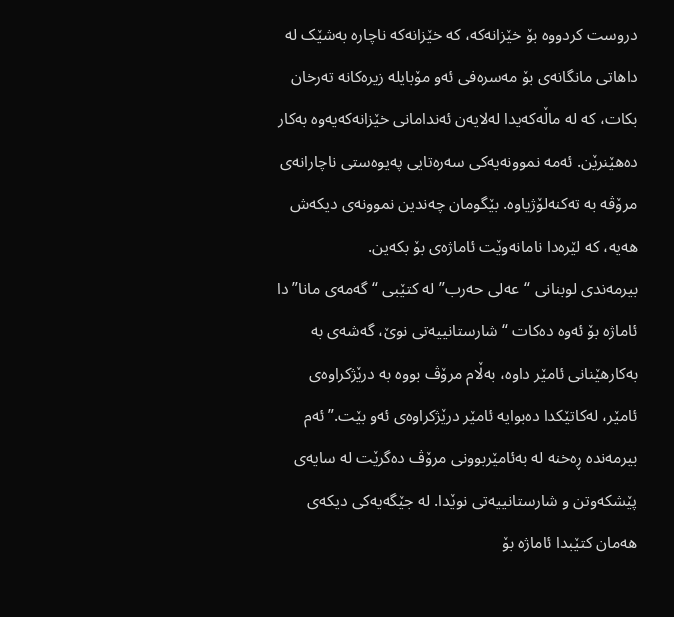دروست کردووە بۆ خێزانەکە، کە خێزانەکە ناچارە بەشێک لە داهاتی مانگانەی بۆ مەسرەفی ئەو مۆبایلە زیرەکانە تەرخان بکات، کە لە ماڵەکەیدا لەلایەن ئەندامانی خێزانەکەیەوە بەکار دەهێنرێن. ئەمە نموونەیەکی سەرەتایی پەیوەستی ناچارانەی مرۆڤە بە تەکنەلۆژیاوە. بێگومان چەندین نموونەی دیکەش هەیە، کە لێرەدا نامانەوێت ئاماژەی بۆ بکەین.
بیرمەندی لوبنانی “عەلی حەرب” لە کتێبی “گەمەی مانا”دا ئاماژە بۆ ئەوە دەکات “شارستانییەتی نوێ، گەشەی بە بەکارهێنانی ئامێر داوە، بەڵام مرۆڤ بووە بە درێژکراوەی ئامێر، لەکاتێکدا دەبوایە ئامێر درێژکراوەی ئەو بێت.” ئەم بیرمەندە ڕەخنە لە بەئامێربوونی مرۆڤ دەگرێت لە سایەی پێشکەوتن و شارستانییەتی نوێدا. لە جێگەیەکی دیکەی هەمان کتێبدا ئاماژە بۆ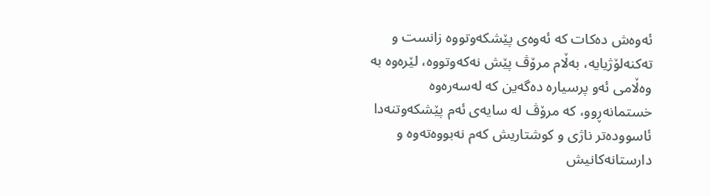ئەوەش دەکات کە ئەوەی پێشکەوتووە زانست و تەکنەلۆژیایە، بەڵام مرۆڤ پێش نەکەوتووە، لێرەوە بە وەڵامی ئەو پرسیارە دەگەین کە لەسەرەوە خستمانەڕوو، کە مرۆڤ لە سایەی ئەم پێشکەوتنەدا ئاسوودەتر ناژی و کوشتاریش کەم نەبووەتەوە و دارستانەکانیش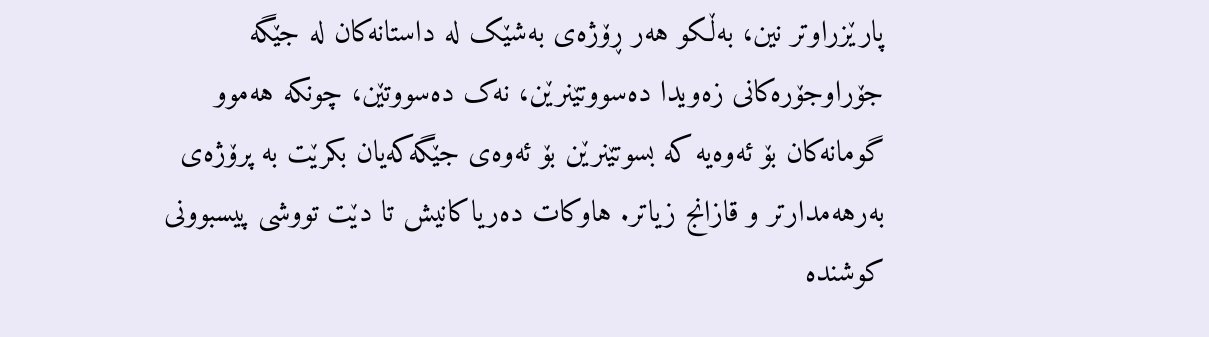پارێزراوتر نین، بەڵکو هەر ڕۆژەی بەشێک لە داستانەکان لە جێگە جۆراوجۆرەکانی زەویدا دەسووتێنرێن، نەک دەسووتێن، چونکە هەموو گومانەکان بۆ ئەوەیە کە بسوتێنرێن بۆ ئەوەی جێگەکەیان بکرێت بە پرۆژەی بەرهەمدارتر و قازانج زیاتر. هاوکات دەریاکانیش تا دێت تووشی پیسبوونی کوشندە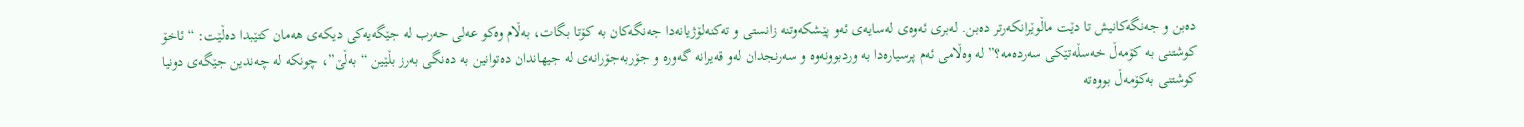دەبن و جەنگەکانیش تا دێت ماڵوێرانکەرتر دەبن. لەبری ئەوەی لەسایەی ئەو پێشکەوتنە زانستی و تەکنەلۆژیانەدا جەنگەکان بە کۆتا بگات، بەڵام وەکو عەلی حەرب لە جێگەیەکی دیکەی هەمان کتێبدا دەڵێت: “ئاخۆ کوشتنی بە کۆمەڵ خەسڵەتێکی سەردەمە؟” لە وەڵامی ئەم پرسیارەدا بە وردبوونەوە و سەرنجدان لەو قەیرانە گەورە و جۆربەجۆرانەی لە جیهاندان دەتوانین بە دەنگی بەرز بڵێین “بەڵێ”، چونکە لە چەندین جێگەی دونیا کوشتنی بەکۆمەڵ بووەتە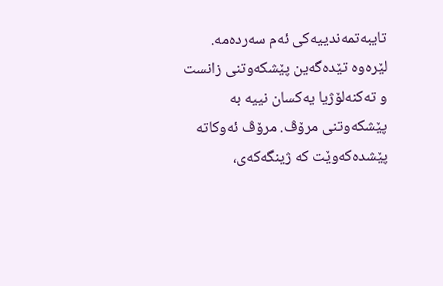تایبەتمەندییەکی ئەم سەردەمە.
لێرەوە تێدەگەین پێشکەوتنی زانست و تەکنەلۆژیا یەکسان نییە بە پێشکەوتنی مرۆڤ. مرۆڤ ئەوکاتە پێشدەکەوێت کە ژینگەکەی،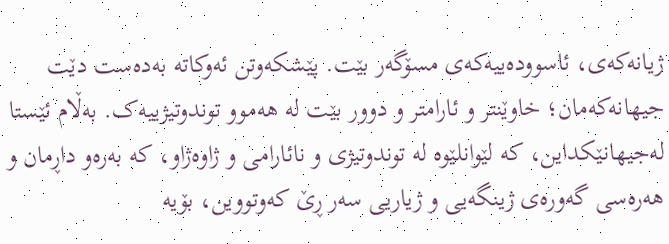ژیانەکەی، ئاسوودەییەکەی مسۆگەر بێت. پێشکەوتن ئەوکاتە بەدەست دێت جیهانەکەمان؛ خاوێنتر و ئارامتر و دوور بێت لە هەموو توندوتیژییەک. بەڵام ئێستا لەجیهانێکداین، کە لێوانلێوە لە توندوتیژی و نائارامی و ژاوەژاو، کە بەرەو داڕمان و هەرەسی گەورەی ژینگەیی و ژیاریی سەر ڕێ کەوتووین، بۆیە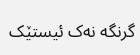گرنگە نەک ئیستێک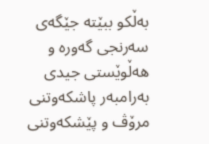بەڵکو ببێتە جێگەی سەرنجی گەورە و هەڵوێستی جیدی بەرامبەر پاشکەوتنی مرۆڤ و پێشکەوتنی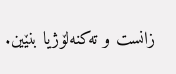زانست و تەکنەلۆژیا بنێین.